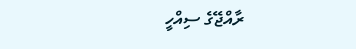ރާއްޖޭގެ ސިއްހީ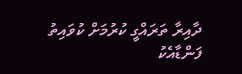ދާއިރާ ތަރައްގީ ކުރުމަށް ކުވައިތު ފަންޑާއެކު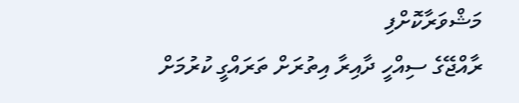މަޝްވަރާކޮށްފި
ރާއްޖޭގެ ސިއްހީ ދާއިރާ އިތުރަށް ތަރައްގީ ކުރުމަށް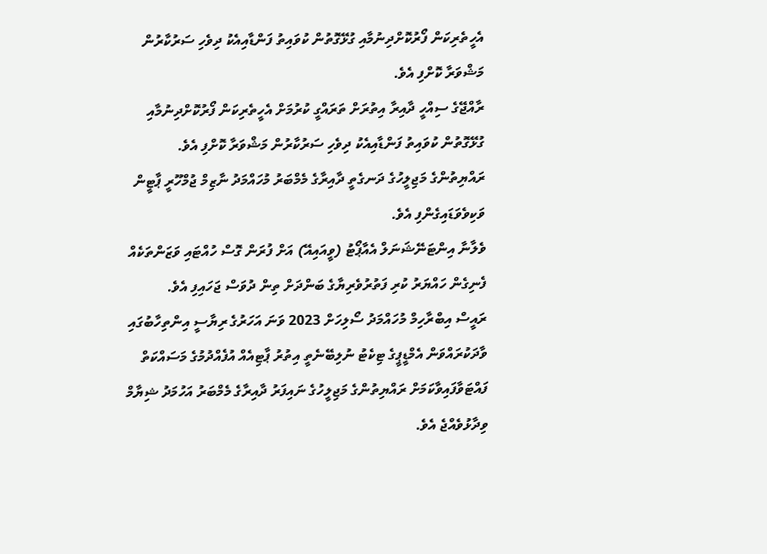އެހީތެރިކަން ފޯރުކޮށްދިނުމާއި ގުޅޭގޮތުން ކުވައިތު ފަންޑާއިއެކު ދިވެހި ސަރުކާރުން މަޝްވަރާ ކޮށްފި އެވެ.
ރާއްޖޭގެ ސިއްހީ ދާއިރާ އިތުރަށް ތަރައްގީ ކުރުމަށް އެހީތެރިކަން ފޯރުކޮށްދިނުމާއި ގުޅޭގޮތުން ކުވައިތު ފަންޑާއިއެކު ދިވެހި ސަރުކާރުން މަޝްވަރާ ކޮށްފި އެވެ.
ރައްޔިތުންގެ މަޖިލީހުގެ ދަނގެތީ ދާއިރާގެ މެމްބަރު މުހައްމަދު ނާޒިމް ޖުމްހޫރީ ޕާޓީން ވަކިވެވަޑައިގެންފި އެވެ.
ވެލާނާ އިންޓަނޭޝަނަލް އެއާޕޯޓު (ވީއައިއޭ) އަށް ފުރަން ގޮސް ހުއްޓައި ވަޒަންތަކެއް ފެނިގެން ހައްޔަރު ކުރި ފަތުރުވެރިޔާގެ ބަންދަށް ތިން ދުވަސް ޖަހައިފި އެވެ.
ރައީސް އިބްރާހިމް މުހައްމަދު ސޯލިހަށް 2023 ވަނަ އަހަރުގެ ރިޔާސީ އިންތިހާބުގައި ވާދަކުރައްވަން އެމްޑީޕީގެ ޓިކެޓު ނުލިބޭނެތީ އިތުރު ޕާޓިއެއް އުފެއްދުމުގެ މަސައްކަތް ފައްޓަވާފައިވާކަމަށް ރައްޔިތުންގެ މަޖިލީހުގެ ނައިފަރު ދާއިރާގެ މެމްބަރު އަހުމަދު ޝިޔާމް ވިދާޅުވެއްޖެ އެވެ.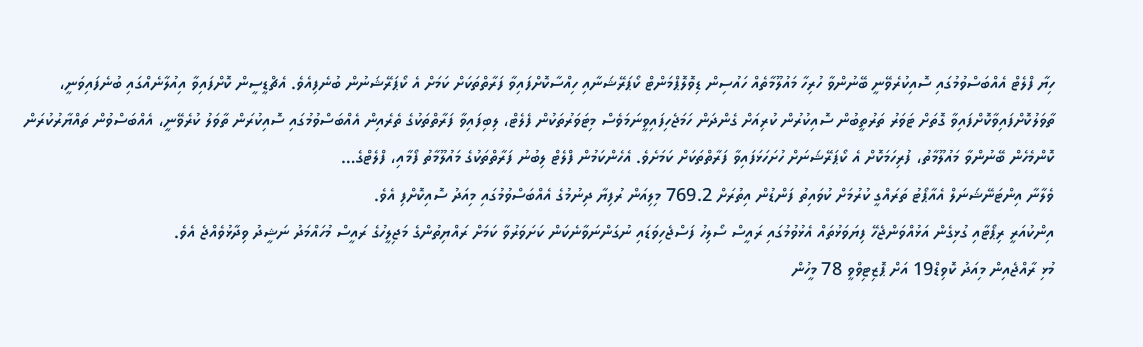ހިޔާ ފްލެޓް އެއްބަސްވުމުގައި ސޮއިކުރެވޭނީ ބޭނުންވާ ހުރިހާ މައުލޫމާތެއް ހައުސިން ޑިވޮލޮޕްމަންޓް ކޯޕަރޭޝަނާއި ހިއްސާކޮށްފައިވާ ފަރާތްތަކަށް ކަމަށް އެ ކޯޕަރޭޝަނުން ބުނެފިއެވެ. އެޗްޑީސީން ކޮށްފައިވާ އިއުލާނެއްގައި ބުނެފައިވަނީ، ތާވަލުކޮށްފައިވާކޮށްފައިވާ ގޮތަށް ޓަވަރު ތަރުތީބުން ސޮއިކުރުން ކުރިއަށް ގެންދަން ހަމަޖެހިފައިވީނަމަވެސް މިޓަވަރުތަކުން ފެލެޓް، ލިބިފައިވާ ފަރާތްތަކުގެ ތެރެއިން އެއްބަސްވުމުގައި ސޮއިކުރަން ތާވަލު ކުރެވޭނީ، އެއްބަސްވުން ތައްޔާރުކުރަން ކޮންމެހެން ބޭނުންވާ މައުލޫމާތު، ފުރިހަމަކޮށް އެ ކޯޕަރޭޝަނަށް ހުށަހަޅަފައިވާ ފަރާތްތަކަށް ކަމަށެވެ. އެހެންކަމުން ފްލެޓް ލިބުނު ފަރާތްތަކުގެ މައުލޫމާތު ފޯމާއި، ފްލެޓްގެ…
ވެލާނާ އިންޓަނޭޝަނަލް އެއާޕޯޓު ތަރައްގީ ކުރުމަށް ކުވައިތު ފަންޑުން އިތުރަށް 769.2 މިލިއަން ރުފިޔާ ދިނުމުގެ އެއްބަސްވުމުގައި މިއަދު ސޮއިކޮށްފި އެވެ.
އިންކުއަރީ ރިޕޯޓާއި ގުޅިގެން އަޅުއްވަންޖެހޭ ފިޔަވަޅުތައް އެޅުވުމުގައި ރައީސް ސޯލިހު ފަސްޖެހިވަޑައި ނުގަންނަވާނެކަން ކަށަވަރުވާ ކަމަށް ރައްޔިތުންގެ މަޖިލީހުގެ ރައީސް މުހައްމަދު ނަޝީދު ވިދާޅުވެއްޖެ އެވެ.
މުޅި ރާއްޖެއިން މިއަދު ކޮވިޑް19 އަށް ޕޮޒިޓިވްވީ 78 މީހުން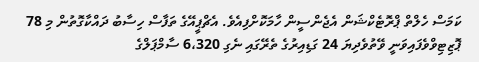ކަމަސް ހެލްތް ޕްރޮޓެކްޝަން އެޖެންސީން ހާމަކޮށްފިއެވެ. އެޗްޕީއޭގެ ތަފާސް ހިސާބު ދައްކާގޮތުން މި 78 ޕޮޒިޓިވްވެފައިވަނީ ވޭތުވެދިޔަ 24 ގަޑިއިރުގެ ތެރޭގައި ނެގި 6،320 ސާމްޕަލްގެ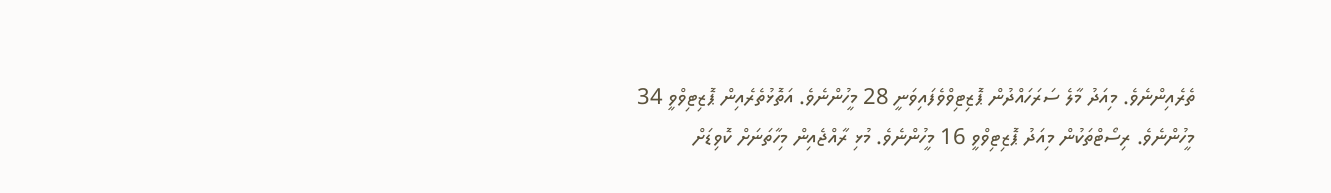ތެރެއިންނެވެ. މިއަދު މާލެ ސަރަހައްދުން ޕޮޒިޓިވްވެފައިވަނީ 28 މީހުންނެވެ. އަތޮޅުތެރެއިން ޕޮޒިޓިވްވީ 34 މީހުންނެވެ. ރިސޯޓްތަކުން މިއަދު ޕޮޒިޓިވްވީ 16 މީހުންނެވެ. މުޅި ރާއްޖެއިން މިހާތަނަށް ކޮވިޑަށް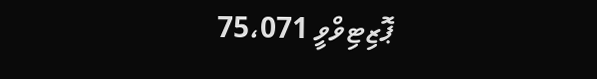ޕޮޒިޓިވްވީ 75،071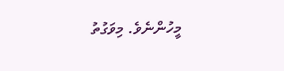މީހުންނެވެ. މިވަގުތު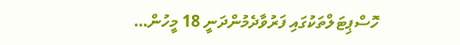ހޮސްޕިޓަލްތަކުގައި ފަރުވާދެމުންދަނީ 18 މީހުން…